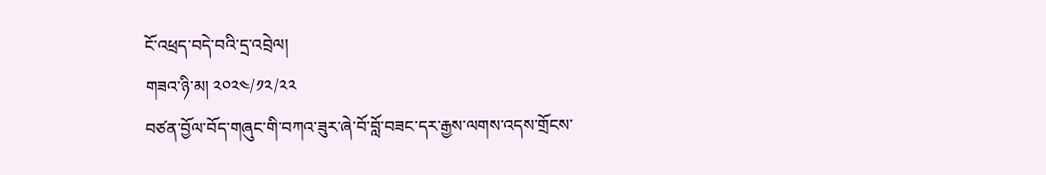ངོ་འཕྲད་བདེ་བའི་དྲ་འབྲེལ།
གཟའ་ཉི་མ། ༢༠༢༤/༡༢/༢༢
བཙན་བྱོལ་བོད་གཞུང་གི་བཀའ་ཟུར་ཞེ་བོ་བློ་བཟང་དར་རྒྱས་ལགས་འདས་གྲོངས་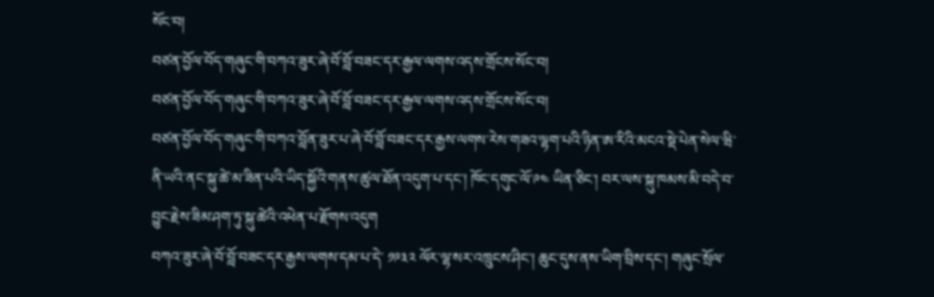སོང་བ།
བཙན་བྱོལ་བོད་གཞུང་གི་བཀའ་ཟུར་ཞེ་བོ་བློ་བཟང་དར་རྒྱལ་ལགས་འདས་གྲོངས་སོང་བ།
བཙན་བྱོལ་བོད་གཞུང་གི་བཀའ་ཟུར་ཞེ་བོ་བློ་བཟང་དར་རྒྱལ་ལགས་འདས་གྲོངས་སོང་བ།
བཙན་བྱོལ་བོད་གཞུང་གི་བཀའ་བློན་ཟུར་པ་ཞེ་བོ་བློ་བཟང་དར་རྒྱས་ལགས་རེས་གཟའ་ལྷག་པའི་ཉིན་ཨ་རིའི་མངའ་སྡེ་པེན་སེལ་ཝི་ནི་ཡའི་ནང་སྐུ་ཚེ་མ་ཟིན་པའི་ཡིད་སྐྱོའི་གནས་ཚུལ་ཐོན་འདུག་པ་དང་། ཁོང་དགུང་ལོ་༩༤ ཡིན་ཅིང་། བར་ལས་སྐུ་ཁམས་མི་བདེ་བ་བྱུང་རྗེས་ཟིམ་ཤག་ཏུ་སྐུ་ཚེའི་འཕེན་པ་རྫོགས་འདུག
བཀའ་ཟུར་ཞེ་བོ་བློ་བཟང་དར་རྒྱས་ལགས་དམ་པ་དེ་ ༡༩༣༢ ལོར་ལྷ་སར་འཁྲུངས་ཤིང་། ཆུང་དུས་ནས་ཡིག་བྲིས་དང་། གཞུང་སྲོལ་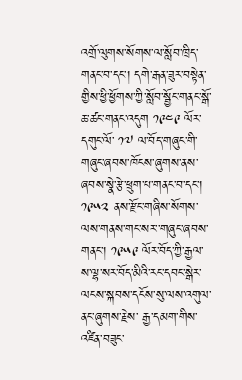འགྲོ་ལུགས་སོགས་ལ་སློབ་ཁྲིད་གནང་བ་དང་། དགེ་རྒན་ཟུར་བསྟེན་གྱིས་ཕྱི་ཕྱོགས་ཀྱི་སློབ་སྦྱོང་གནང་སྒོ་ཆ་ཚང་གནང་འདུག ༡༩༤༩ ལོར་དགུང་ལོ་ ༡༧ ལ་བོད་གཞུང་གི་གཞུང་ཞབས་ཁོངས་ཞུགས་ནས་ཞབས་སྣེ་རྩེ་ཕྲུག་པ་གནང་བ་དང་། ༡༩༥༢ ནས་རྫོང་གཞིས་སོགས་ལས་གནས་གང་སར་་གཞུང་ཞབས་གནང་། ༡༩༥༩ ལོར་བོད་ཀྱི་རྒྱལ་ས་ལྷ་སར་བོད་མིའི་རང་དབང་སྒེར་ལངས་སྐབས་དངོས་སུ་ལས་འགུལ་ནང་ཞུགས་རྗེས་ རྒྱ་དམག་གིས་འཛིན་བཟུང་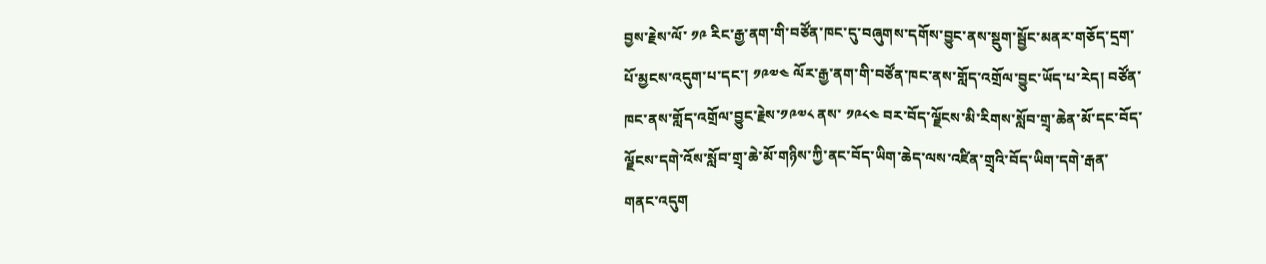བྱས་རྗེས་ལོ་ ༡༩ རིང་རྒྱ་ནག་གི་བཙོན་ཁང་དུ་བཞུགས་དགོས་བྱུང་ནས་སྡུག་སྦྱོང་མནར་གཅོད་དྲག་པོ་མྱངས་འདུག་པ་དང་། ༡༩༧༤ ལོར་རྒྱ་ནག་གི་བཙོན་ཁང་ནས་གློད་འགྲོལ་བྱུང་ཡོད་པ་རེད། བཙོན་ཁང་ནས་གློད་འགྲོལ་བྱུང་རྗེས་༡༩༧༨ ནས་ ༡༩༨༤ བར་བོད་ལྗོངས་མི་རིགས་སློབ་གྲྭ་ཆེན་མོ་དང་བོད་ལྗོངས་དགེ་འོས་སློབ་གྲྭ་ཆེ་མོ་གཉིས་ཀྱི་ནང་བོད་ཡིག་ཆེད་ལས་འཛིན་གྲྭའི་བོད་ཡིག་དགེ་རྒན་གནང་འདུག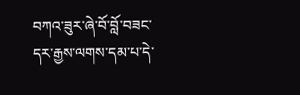བཀའ་ཟུར་ཞེ་བོ་བློ་བཟང་དར་རྒྱས་ལགས་དམ་པ་དེ་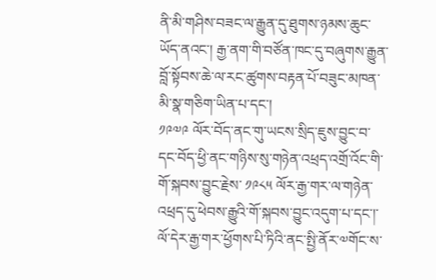ནི་མི་གཤིས་བཟང་ལ་རྒྱུན་དུ་ཐུགས་ཉམས་ཆུང་ཡོད་ནའང་། རྒྱ་ནག་གི་བཙོན་ཁང་དུ་བཞུགས་རྒྱུན་བློ་སྟོབས་ཆེ་ལ་རང་ཚུགས་བརྟན་པོ་བཟུང་མཁན་མི་སྣ་གཅིག་ཡིན་པ་དང་།
༡༩༧༩ ལོར་བོད་ནང་གུ་ཡངས་སྲིད་ཇུས་བྱུང་བ་དང་བོད་ཕྱི་ནང་གཉིས་སུ་གཉེན་འཕྲད་འགྲོ་འོང་གི་གོ་སྐབས་བྱུང་རྗེས་ ༡༩༨༥ ལོར་རྒྱ་གར་ལ་གཉེན་འཕྲད་དུ་ཕེབས་རྒྱུའི་གོ་སྐབས་བྱུང་འདུག་པ་དང་།་ ལོ་དེར་རྒྱ་གར་ཕྱོགས་པི་ཏིའི་ནང་སྤྱི་ནོར་༧གོང་ས་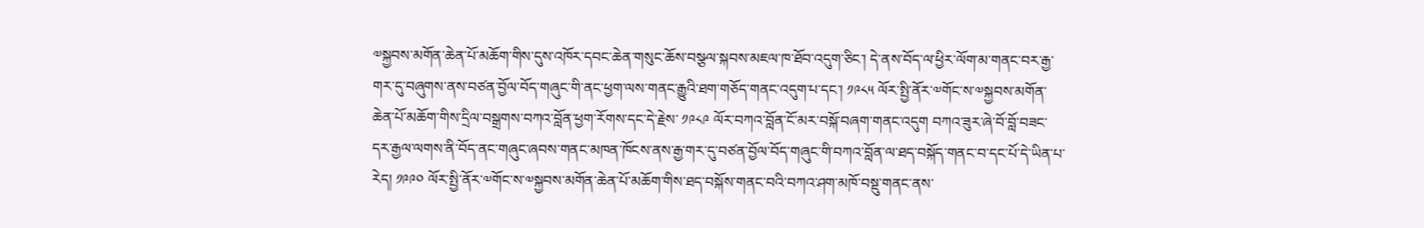༧སྐྱབས་མགོན་ཆེན་པོ་མཆོག་གིས་དུས་འཁོར་དབང་ཆེན་གསུང་ཆོས་བསྩལ་སྐབས་མཇལ་ཁ་ཐོབ་འདུག་ཅིང་། དེ་ནས་བོད་ལ་ཕྱིར་ལོག་མ་གནང་བར་རྒྱ་གར་དུ་བཞུགས་ནས་བཙན་བྱོལ་བོད་གཞུང་གི་ནང་ཕྱག་ལས་གནང་རྒྱུའི་ཐག་གཅོད་གནང་འདུག་པ་དང་། ༡༩༨༥ ལོར་སྤྱི་ནོར་༧གོང་ས་༧སྐྱབས་མགོན་ཆེན་པོ་མཆོག་གིས་དྲིལ་བསྒྲགས་བཀའ་བློན་ཕྱག་རོགས་དང་དེ་རྗེས་ ༡༩༨༩ ལོར་བཀའ་བློན་ངོ་མར་བསྐོ་བཞག་གནང་འདུག བཀའ་ཟུར་ཞེ་བོ་བློ་བཟང་དར་རྒྱལ་ལགས་ནི་བོད་ནང་གཞུང་ཞབས་གནང་མཁན་ཁོངས་ནས་རྒྱ་གར་དུ་བཙན་བྱོལ་བོད་གཞུང་གི་བཀའ་བློན་ལ་ཐད་བསྐོད་གནང་བ་དང་པོ་དེ་ཡིན་པ་རེད། ༡༩༩༠ ལོར་སྤྱི་ནོར་༧གོང་ས་༧སྐྱབས་མགོན་ཆེན་པོ་མཆོག་གིས་ཐད་བསྐོས་གནང་བའི་བཀའ་ཤག་མཁོ་བསྡུ་གནང་ནས་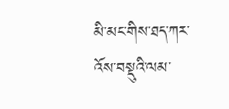མི་མང་གིས་ཐད་ཀར་འོས་བསྡུའི་ལམ་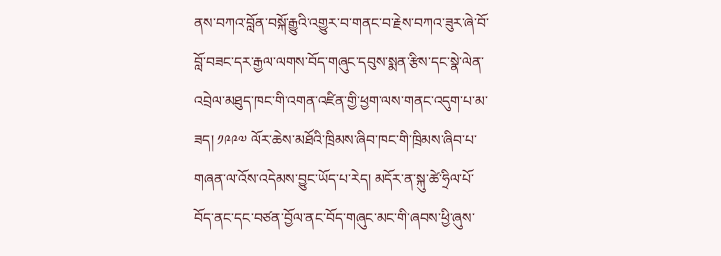ནས་བཀའ་བློན་བསྐོ་རྒྱུའི་འགྱུར་བ་གནང་བ་རྗེས་བཀའ་ཟུར་ཞེ་བོ་བློ་བཟང་དར་རྒྱལ་ལགས་བོད་གཞུང་དབུས་སྨན་རྩིས་དང་སྣེ་ལེན་འབྲེལ་མཐུད་ཁང་གི་འགན་འཛིན་གྱི་ཕྱག་ལས་གནང་འདུག་པ་མ་ཟད། ༡༩༩༧ ལོར་ཆེས་མཐོའི་ཁྲིམས་ཞིབ་ཁང་གི་ཁྲིམས་ཞིབ་པ་གཞན་ལ་འོས་འདེམས་བྱུང་ཡོད་པ་རེད། མདོར་ན་སྐུ་ཚེ་ཧྲིལ་པོ་བོད་ནང་དང་བཙན་བྱོལ་ནང་བོད་གཞུང་མང་གི་ཞབས་ཕྱི་ཞུས་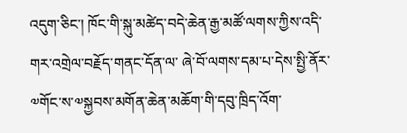འདུག་ཅིང་། ཁོང་གི་སྐུ་མཚེད་བདེ་ཆེན་རྒྱ་མཚོ་ལགས་ཀྱིས་འདི་གར་འགྲེལ་བརྗོད་གནང་དོན་ལ་ ཞེ་བོ་ལགས་དམ་པ་དེས་སྤྱི་ནོར་༧གོང་ས་༧སྐྱབས་མགོན་ཆེན་མཆོག་གི་དབུ་ཁྲིད་འོག་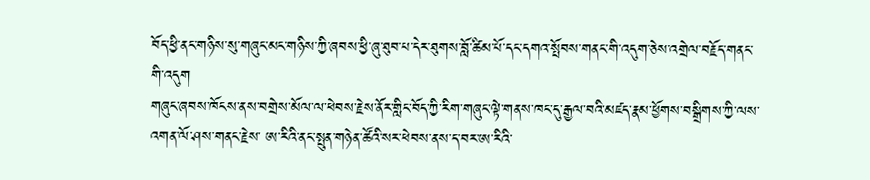བོད་ཕྱི་ནང་གཉིས་སུ་གཞུང་མང་གཉིས་ཀྱི་ཞབས་ཕྱི་ཞུ་ཐུབ་པ་དེར་ཐུགས་བློ་ཚིམ་པོ་དང་དགའ་སྤོབས་གནང་གི་འདུག་ཅེས་འགྲེལ་བརྗོད་གནང་གི་འདུག
གཞུང་ཞབས་ཁོངས་ནས་བགྲེས་མོལ་ལ་ཕེབས་རྗེས་ནོར་གླིང་བོད་ཀྱི་རིག་གཞུང་ལྟེ་གནས་ཁང་དུ་རྒྱལ་བའི་མཛད་རྣམ་ཕྱོགས་བསྒྲིགས་ཀྱི་ལས་འགན་ལོ་ཤས་གནང་རྗེས་ ཨ་རིའི་ནང་སྤུན་གཉེན་ཚོའི་སར་ཕེབས་ནས་ད་བར་ཨ་རིའི་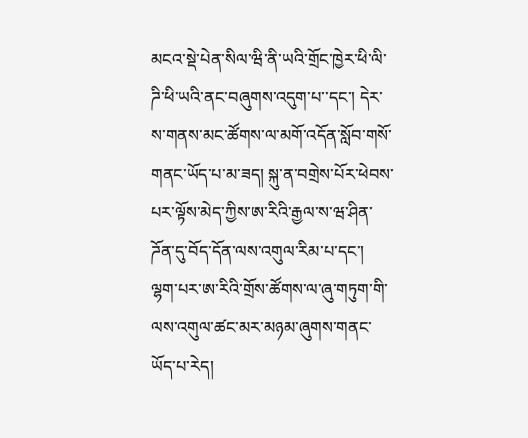མངའ་སྡེ་པེན་སིལ་ཝི་ནི་ཡའི་གྲོང་ཁྱེར་ཕི་ལི་ཌི་ཕི་ཡའི་ནང་བཞུགས་འདུག་པ་་དང་། དེར་ས་གནས་མང་ཚོགས་ལ་མགོ་འདོན་སློབ་གསོ་གནང་ཡོད་པ་མ་ཟད། སྐུ་ན་བགྲེས་པོར་ཕེབས་པར་ལྟོས་མེད་ཀྱིས་ཨ་རིའི་རྒྱལ་ས་ཝ་ཤིན་ཌོན་དུ་བོད་དོན་ལས་འགུལ་རིམ་པ་དང་། ལྷག་པར་ཨ་རིའི་གྲོས་ཚོགས་ལ་ཞུ་གཏུག་གི་ལས་འགུལ་ཚང་མར་མཉམ་ཞུགས་གནང་ཡོད་པ་རེད།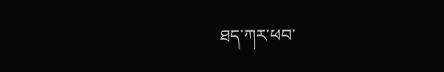ཐད་ཀར་ཕབ་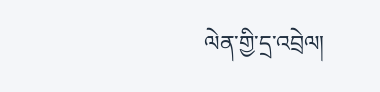ལེན་གྱི་དྲ་འབྲེལ།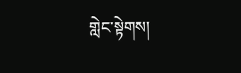གླེང་སྟེགས།